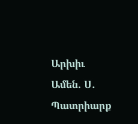Արխիւ
Ամեն. Ս. Պատրիարք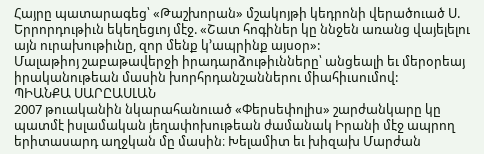Հայրը պատարագեց՝ «Թաշխորան» մշակոյթի կեդրոնի վերածուած Ս. Երրորդութիւն եկեղեցւոյ մէջ. «Շատ հոգիներ կը ննջեն առանց վայելելու այն ուրախութիւնը, զոր մենք կ՚ապրինք այսօր»:
Մալաթիոյ շաբաթավերջի իրադարձութիւնները՝ անցեալի եւ մերօրեայ իրականութեան մասին խորհրդանշաններու միահիւսումով:
ՊԻԱՆՔԱ ՍԱՐԸԱՍԼԱՆ
2007 թուականին նկարահանուած «Փերսեփոլիս» շարժանկարը կը պատմէ իսլամական յեղափոխութեան ժամանակ Իրանի մէջ ապրող երիտասարդ աղջկան մը մասին։ Խելամիտ եւ խիզախ Մարժան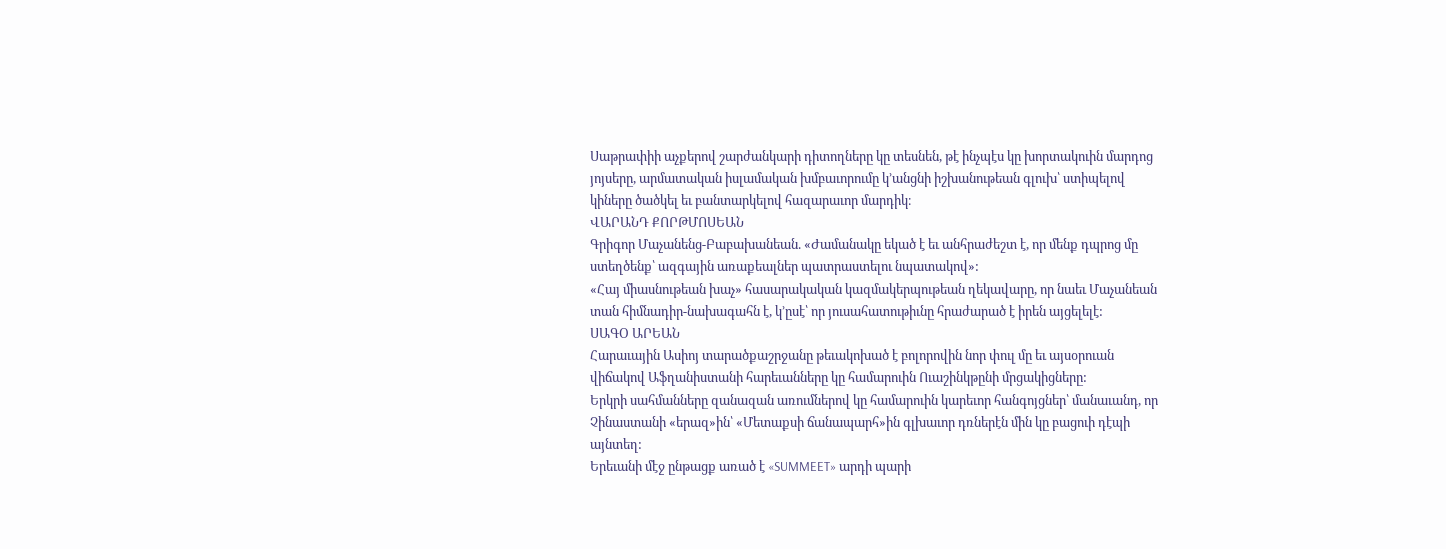Սաթրափիի աչքերով շարժանկարի դիտողները կը տեսնեն, թէ ինչպէս կը խորտակուին մարդոց յոյսերը, արմատական իսլամական խմբաւորումը կ՚անցնի իշխանութեան գլուխ՝ ստիպելով կիները ծածկել եւ բանտարկելով հազարաւոր մարդիկ։
ՎԱՐԱՆԴ ՔՈՐԹՄՈՍԵԱՆ
Գրիգոր Մաչանենց-Բաբախանեան. «Ժամանակը եկած է եւ անհրաժեշտ է, որ մենք դպրոց մը ստեղծենք՝ ազգային առաքեալներ պատրաստելու նպատակով»:
«Հայ միասնութեան խաչ» հասարակական կազմակերպութեան ղեկավարը, որ նաեւ Մաչանեան տան հիմնադիր-նախագահն է, կ՚ըսէ՝ որ յուսահատութիւնը հրաժարած է իրեն այցելելէ:
ՍԱԳՕ ԱՐԵԱՆ
Հարաւային Ասիոյ տարածքաշրջանը թեւակոխած է բոլորովին նոր փուլ մը եւ այսօրուան վիճակով Աֆղանիստանի հարեւանները կը համարուին Ուաշինկթընի մրցակիցները:
Երկրի սահմանները զանազան առումներով կը համարուին կարեւոր հանգոյցներ՝ մանաւանդ, որ Չինաստանի «երազ»ին՝ «Մետաքսի ճանապարհ»ին գլխաւոր դռներէն մին կը բացուի դէպի այնտեղ:
Երեւանի մէջ ընթացք առած է «SUMMEET» արդի պարի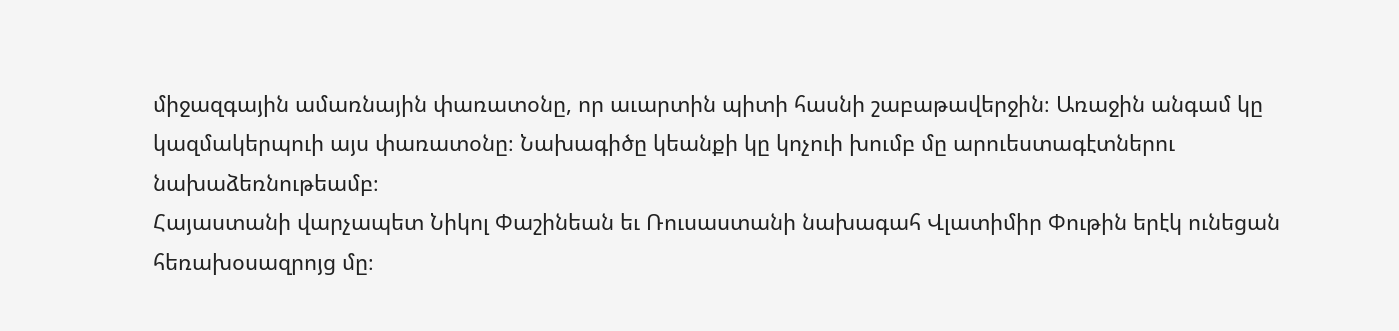միջազգային ամառնային փառատօնը, որ աւարտին պիտի հասնի շաբաթավերջին։ Առաջին անգամ կը կազմակերպուի այս փառատօնը։ Նախագիծը կեանքի կը կոչուի խումբ մը արուեստագէտներու նախաձեռնութեամբ։
Հայաստանի վարչապետ Նիկոլ Փաշինեան եւ Ռուսաստանի նախագահ Վլատիմիր Փութին երէկ ունեցան հեռախօսազրոյց մը։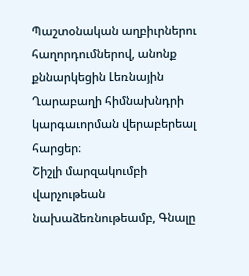Պաշտօնական աղբիւրներու հաղորդումներով, անոնք քննարկեցին Լեռնային Ղարաբաղի հիմնախնդրի կարգաւորման վերաբերեալ հարցեր։
Շիշլի մարզակումբի վարչութեան նախաձեռնութեամբ, Գնալը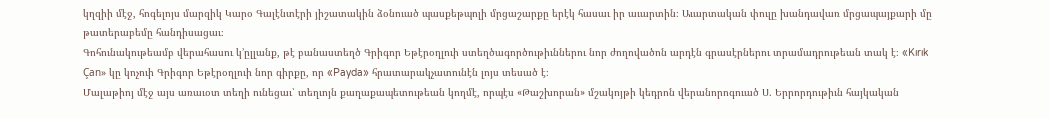կղզիի մէջ, հոգելոյս մարզիկ Կարօ Գալէնտէրի յիշատակին ձօնուած պասքեթպոլի մրցաշարքը երէկ հասաւ իր աւարտին։ Աւարտական փուլը խանդավառ մրցապայքարի մը թատերաբեմը հանդիսացաւ։
Գոհունակութեամբ վերահասու կ՚ըլլանք, թէ բանաստեղծ Գրիգոր Եթէրօղլուի ստեղծագործութիւններու նոր ժողովածոն արդէն գրասէրներու տրամադրութեան տակ է։ «Kırık Çan» կը կոչուի Գրիգոր Եթէրօղլուի նոր գիրքը, որ «Payda» հրատարակչատունէն լոյս տեսած է։
Մալաթիոյ մէջ այս առաւօտ տեղի ունեցաւ՝ տեղւոյն քաղաքապետութեան կողմէ, որպէս «Թաշխորան» մշակոյթի կեդրոն վերանորոգուած Ս. Երրորդութիւն հայկական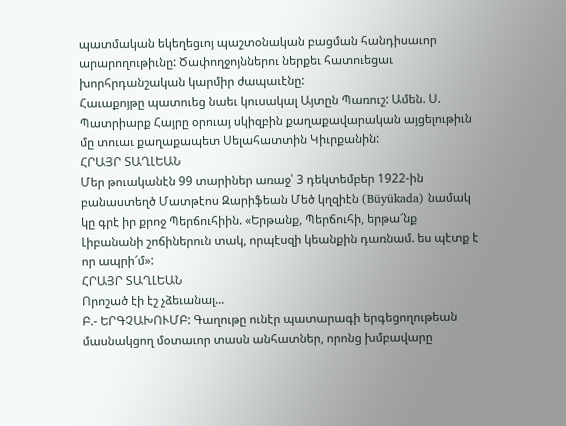պատմական եկեղեցւոյ պաշտօնական բացման հանդիսաւոր արարողութիւնը: Ծափողջոյններու ներքեւ հատուեցաւ խորհրդանշական կարմիր ժապաւէնը:
Հաւաքոյթը պատուեց նաեւ կուսակալ Այտըն Պառուշ: Ամեն. Ս. Պատրիարք Հայրը օրուայ սկիզբին քաղաքավարական այցելութիւն մը տուաւ քաղաքապետ Սելահատտին Կիւրքանին:
ՀՐԱՅՐ ՏԱՂԼԵԱՆ
Մեր թուականէն 99 տարիներ առաջ՝ 3 դեկտեմբեր 1922-ին բանաստեղծ Մատթէոս Զարիֆեան Մեծ կղզիէն (Büyükada) նամակ կը գրէ իր քրոջ Պերճուհիին. «Երթանք, Պերճուհի, երթա՜նք Լիբանանի շոճիներուն տակ, որպէսզի կեանքին դառնամ. ես պէտք է որ ապրի՜մ»:
ՀՐԱՅՐ ՏԱՂԼԵԱՆ
Որոշած էի էշ չձեւանալ...
Բ.- ԵՐԳՉԱԽՈՒՄԲ: Գաղութը ունէր պատարագի երգեցողութեան մասնակցող մօտաւոր տասն անհատներ, որոնց խմբավարը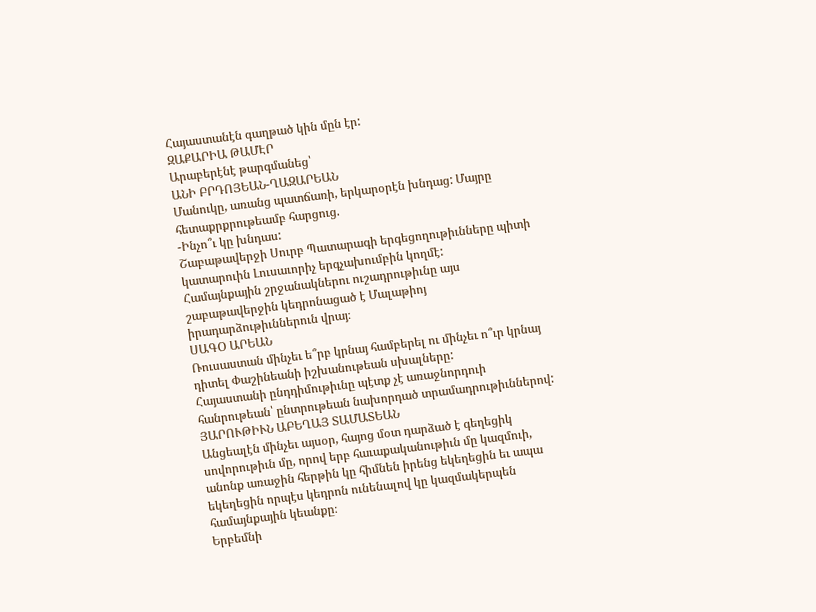Հայաստանէն գաղթած կին մըն էր:
ԶԱՔԱՐԻԱ ԹԱՄԷՐ
Արաբերէնէ թարգմանեց՝
ԱՆԻ ԲՐԴՈՅԵԱՆ-ՂԱԶԱՐԵԱՆ
Մանուկը, առանց պատճառի, երկարօրէն խնդաց: Մայրը հետաքրքրութեամբ հարցուց.
-Ինչո՞ւ կը խնդաս:
Շաբաթավերջի Սուրբ Պատարագի երգեցողութիւնները պիտի կատարուին Լուսաւորիչ երգչախումբին կողմէ:
Համայնքային շրջանակներու ուշադրութիւնը այս շաբաթավերջին կեդրոնացած է Մալաթիոյ իրադարձութիւններուն վրայ։
ՍԱԳՕ ԱՐԵԱՆ
Ռուսաստան մինչեւ ե՞րբ կրնայ համբերել ու մինչեւ ո՞ւր կրնայ դիտել Փաշինեանի իշխանութեան սխալները:
Հայաստանի ընդդիմութիւնը պէտք չէ առաջնորդուի հանրութեան՝ ընտրութեան նախորդած տրամադրութիւններով:
ՅԱՐՈՒԹԻՒՆ ԱԲԵՂԱՅ ՏԱՄԱՏԵԱՆ
Անցեալէն մինչեւ այսօր, հայոց մօտ դարձած է գեղեցիկ սովորութիւն մը, որով երբ հաւաքականութիւն մը կազմուի, անոնք առաջին հերթին կը հիմնեն իրենց եկեղեցին եւ ապա եկեղեցին որպէս կեդրոն ունենալով կը կազմակերպեն համայնքային կեանքը։
Երբեմնի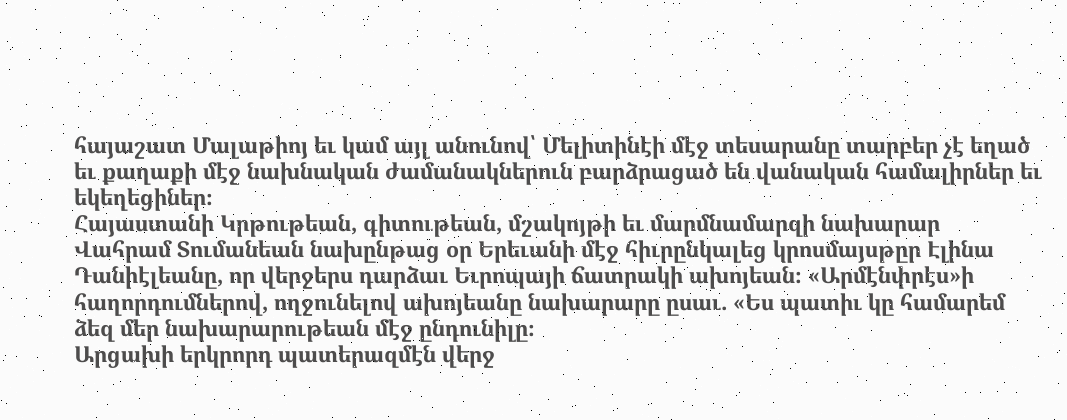հայաշատ Մալաթիոյ եւ կամ այլ անունով՝ Մելիտինէի մէջ տեսարանը տարբեր չէ եղած եւ քաղաքի մէջ նախնական ժամանակներուն բարձրացած են վանական համալիրներ եւ եկեղեցիներ։
Հայաստանի Կրթութեան, գիտութեան, մշակոյթի եւ մարմնամարզի նախարար Վահրամ Տումանեան նախընթաց օր Երեւանի մէջ հիւրընկալեց կրոսմայսթըր Էլինա Դանիէլեանը, որ վերջերս դարձաւ Եւրոպայի ճատրակի ախոյեան։ «Արմէնփրէս»ի հաղորդումներով, ողջունելով ախոյեանը նախարարը ըսաւ. «Ես պատիւ կը համարեմ ձեզ մեր նախարարութեան մէջ ընդունիլը։
Արցախի երկրորդ պատերազմէն վերջ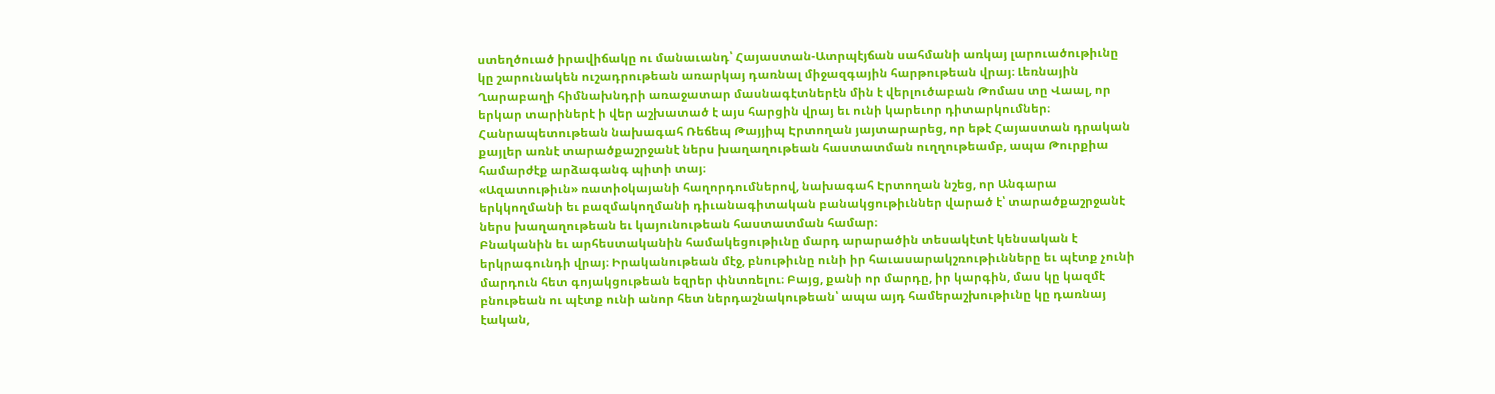ստեղծուած իրավիճակը ու մանաւանդ՝ Հայաստան-Ատրպէյճան սահմանի առկայ լարուածութիւնը կը շարունակեն ուշադրութեան առարկայ դառնալ միջազգային հարթութեան վրայ։ Լեռնային Ղարաբաղի հիմնախնդրի առաջատար մասնագէտներէն մին է վերլուծաբան Թոմաս տը Վաալ, որ երկար տարիներէ ի վեր աշխատած է այս հարցին վրայ եւ ունի կարեւոր դիտարկումներ։
Հանրապետութեան նախագահ Ռեճեպ Թայյիպ Էրտողան յայտարարեց, որ եթէ Հայաստան դրական քայլեր առնէ տարածքաշրջանէ ներս խաղաղութեան հաստատման ուղղութեամբ, ապա Թուրքիա համարժէք արձագանգ պիտի տայ։
«Ազատութիւն» ռատիօկայանի հաղորդումներով, նախագահ Էրտողան նշեց, որ Անգարա երկկողմանի եւ բազմակողմանի դիւանագիտական բանակցութիւններ վարած է՝ տարածքաշրջանէ ներս խաղաղութեան եւ կայունութեան հաստատման համար։
Բնականին եւ արհեստականին համակեցութիւնը մարդ արարածին տեսակէտէ կենսական է երկրագունդի վրայ։ Իրականութեան մէջ, բնութիւնը ունի իր հաւասարակշռութիւնները եւ պէտք չունի մարդուն հետ գոյակցութեան եզրեր փնտռելու։ Բայց, քանի որ մարդը, իր կարգին, մաս կը կազմէ բնութեան ու պէտք ունի անոր հետ ներդաշնակութեան՝ ապա այդ համերաշխութիւնը կը դառնայ էական,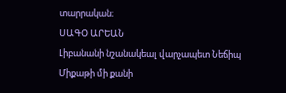տարրական։
ՍԱԳՕ ԱՐԵԱՆ
Լիբանանի նշանակեալ վարչապետ Նեճիպ Միքաթի մի քանի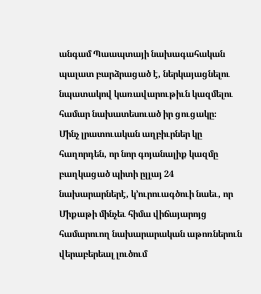անգամ Պաապտայի նախագահական պալատ բարձրացած է, ներկայացնելու նպատակով կառավարութիւն կազմելու համար նախատեսուած իր ցուցակը։
Մինչ լրատուական աղբիւրներ կը հաղորդեն, որ նոր գոյանալիք կազմը բաղկացած պիտի ըլլայ 24 նախարարներէ, կ՚ուրուագծուի նաեւ, որ Միքաթի մինչեւ հիմա վիճայարոյց համարուող նախարարական աթոռներուն վերաբերեալ լուծում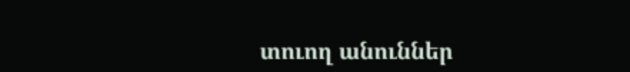տուող անուններ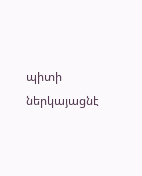պիտի ներկայացնէ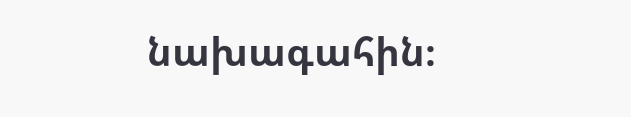նախագահին։